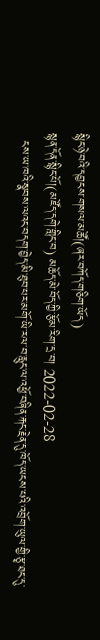སྙིང་ཉེ་བའི་དབྱངས་གསལ་མཚོ།(ཞར་བཀོད་གཅིག་ཡོད)
སྙན་དོན་སྙིང་པོ།(མཛོད་དགེ་གླིང་བ) མཆོད་མེ་བོད་ཀྱི་རྩོམ་རིག་དྲ་བ། 2022-02-28
  ངས་ཡ་ཁའི་སྣབས་ལའང་བདག་བྱེད་མི་ཐུབ་པར་མགོ་ཡི་རལ་བ་རླུང་ལ་འཕྱོ་བཞིན་རྐང་རྗེན་དུ་ཁོད་ཡངས་པའི་འབྲོག་ཡུལ་གྱི་རྩྭ་ཐང་དུ་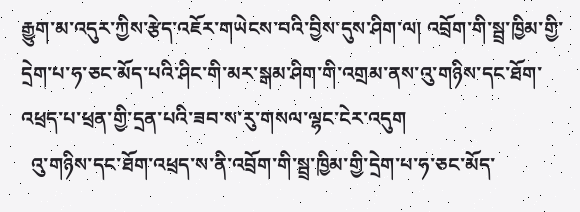རྒྱུག་མ་འདུར་ཀྱིས་རྩེད་འཇོར་གཡེངས་བའི་བྱིས་དུས་ཤིག་ལ། འབྲོག་གི་སྦྲ་ཁྱིམ་གྱི་དྲེག་པ་ཧ་ཅང་མོད་པའི་ཤིང་གི་མར་སྒམ་ཤིག་གི་འགྲམ་ནས་འུ་གཉིས་དང་ཐོག་འཕྲད་པ་ཕྲན་གྱི་དྲན་པའི་ཟབ་ས་རུ་གསལ་ལྷང་ངེར་འདུག
  འུ་གཉིས་དང་ཐོག་འཕྲད་ས་ནི་འབྲོག་གི་སྦྲ་ཁྱིམ་གྱི་དྲེག་པ་ཧ་ཅང་མོད་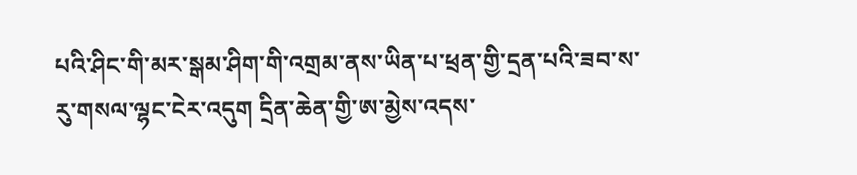པའི་ཤིང་གི་མར་སྒམ་ཤིག་གི་འགྲམ་ནས་ཡིན་པ་ཕྲན་གྱི་དྲན་པའི་ཟབ་ས་རུ་གསལ་ལྷང་ངེར་འདུག དྲིན་ཆེན་གྱི་ཨ་མྱེས་འདས་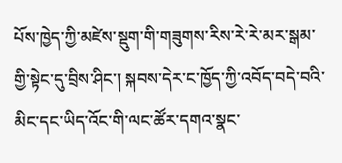པོས་ཁྱེད་ཀྱི་མཛེས་སྡུག་གི་གཟུགས་རིས་རེ་རེ་མར་སྒམ་གྱི་སྟེང་དུ་བྲིས་ཤིང་། སྐབས་དེར་ང་ཁྱོད་ཀྱི་འབོད་བདེ་བའི་མིང་དང་ཡིད་འོང་གི་ལང་ཚོར་དགའ་སྣང་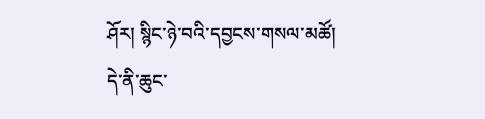ཤོར། སྙིང་ཉེ་བའི་དབྱངས་གསལ་མཚོ། དེ་ནི་ཆུང་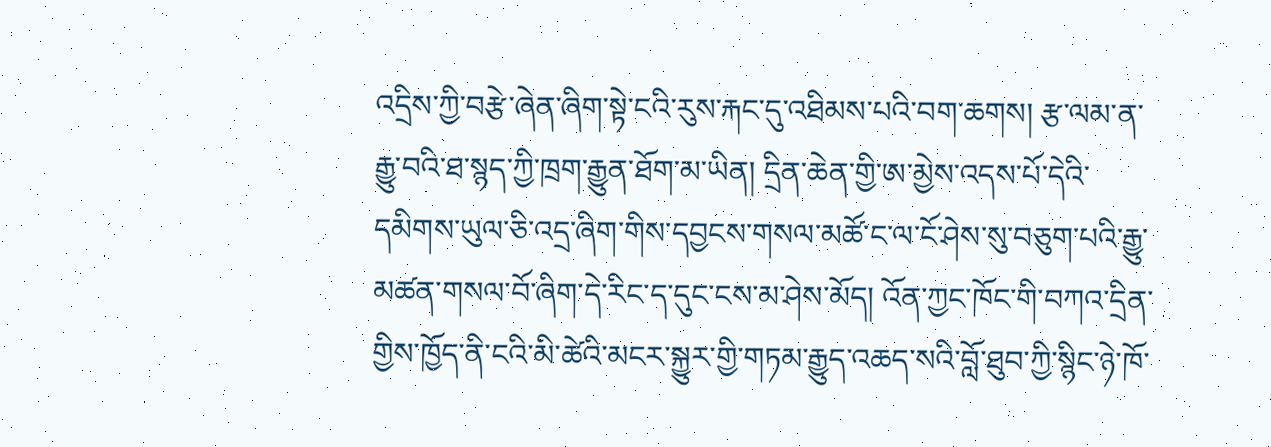འདྲིས་ཀྱི་བརྩེ་ཞེན་ཞིག་སྟེ་ངའི་རུས་རྐང་དུ་འཐིམས་པའི་བག་ཆགས། རྩ་ལམ་ན་རྒྱུ་བའི་ཐ་སྙད་ཀྱི་ཁྲག་རྒྱུན་ཐོག་མ་ཡིན། དྲིན་ཆེན་གྱི་ཨ་མྱེས་འདས་པོ་དེའི་དམིགས་ཡུལ་ཅི་འདྲ་ཞིག་གིས་དབྱངས་གསལ་མཚོ་ང་ལ་ངོ་ཤེས་སུ་བཅུག་པའི་རྒྱུ་མཚན་གསལ་བོ་ཞིག་དེ་རིང་ད་དུང་ངས་མ་ཤེས་མོད། འོན་ཀྱང་ཁོང་གི་བཀའ་དྲིན་གྱིས་ཁྱོད་ནི་ངའི་མི་ཚེའི་མངར་སྐྱུར་གྱི་གཏམ་རྒྱུད་འཆད་སའི་བློ་ཐུབ་ཀྱི་སྙིང་ཉེ་ཁོ་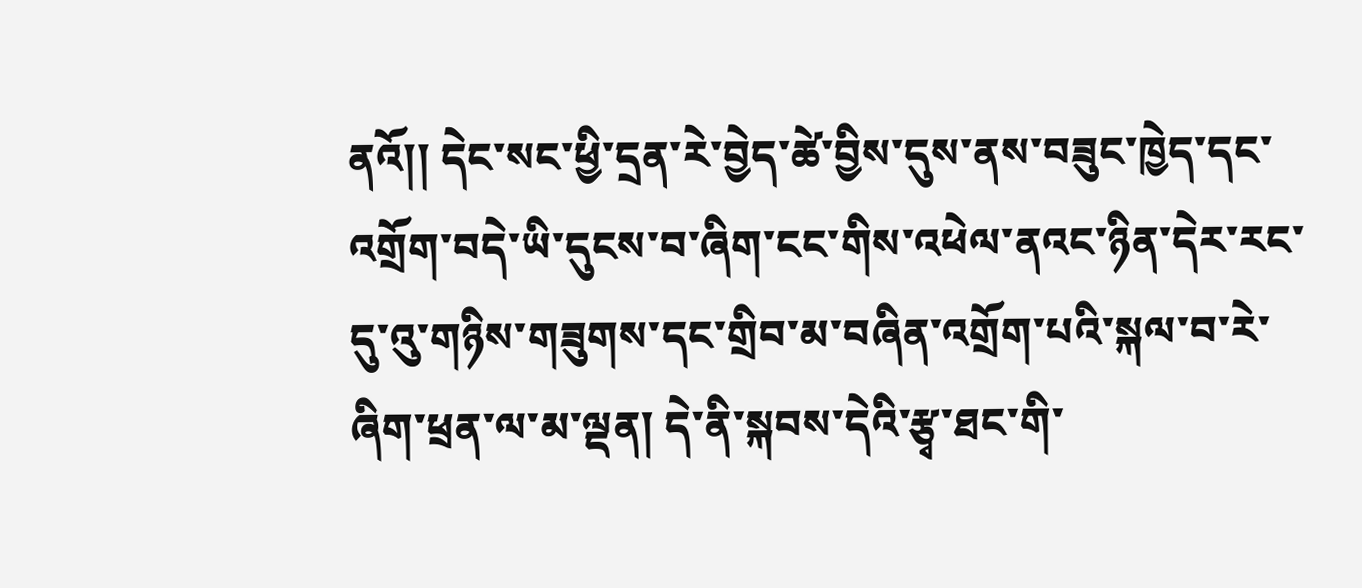ནའོ།། དེང་སང་ཕྱི་དྲན་རེ་བྱེད་ཚེ་བྱིས་དུས་ནས་བཟུང་ཁྱེད་དང་འགྲོག་བདེ་ཡི་དུངས་བ་ཞིག་ངང་གིས་འཕེལ་ནའང་ཉིན་དེར་རང་དུ་འུ་གཉིས་གཟུགས་དང་གྲིབ་མ་བཞིན་འགྲོག་པའི་སྐལ་བ་རེ་ཞིག་ཕྲན་ལ་མ་ལྡན། དེ་ནི་སྐབས་དེའི་རྩྭ་ཐང་གི་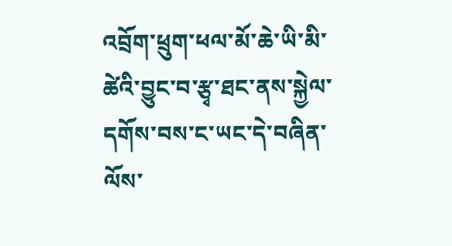འབྲོག་ཕྲུག་ཕལ་མོ་ཆེ་ཡི་མི་ཚེའི་བྱུང་བ་རྩྭ་ཐང་ནས་སྐྱེལ་དགོས་བས་ང་ཡང་དེ་བཞིན་ལོས་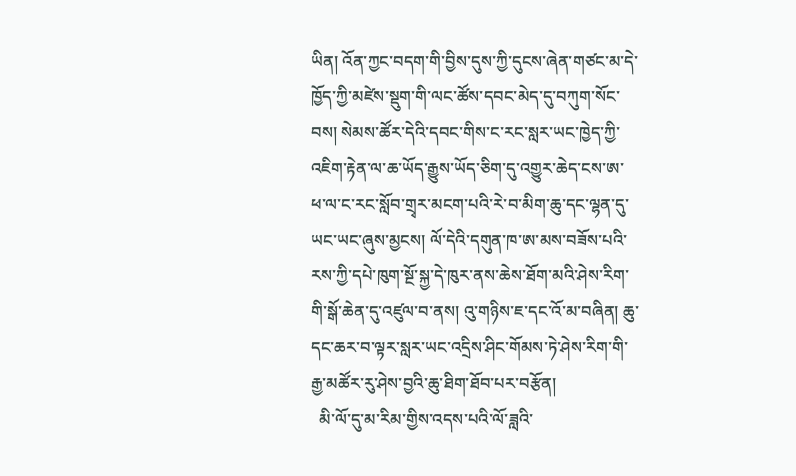ཡིན། འོན་ཀྱང་བདག་གི་བྱིས་དུས་ཀྱི་དུངས་ཞེན་གཙང་མ་དེ་ཁྱོད་ཀྱི་མཛེས་སྡུག་གི་ལང་ཚོས་དབང་མེད་དུ་བཀུག་སོང་བས། སེམས་ཚོར་དེའི་དབང་གིས་ང་རང་སླར་ཡང་ཁྱེད་ཀྱི་འཇིག་རྟེན་ལ་ཆ་ཡོད་རྒྱུས་ཡོད་ཅིག་དུ་འགྱུར་ཆེད་ངས་ཨ་ཕ་ལ་ང་རང་སློབ་གྲྭར་མངག་པའི་རེ་བ་མིག་ཆུ་དང་ལྷན་དུ་ཡང་ཡང་ཞུས་མྱངས། ལོ་དེའི་དགུན་ཁ་ཨ་མས་བཟོས་པའི་རས་ཀྱི་དཔེ་ཁུག་སྔོ་སྐྱ་དེ་ཁུར་ནས་ཆེས་ཐོག་མའི་ཤེས་རིག་གི་སྒོ་ཆེན་དུ་འཛུལ་བ་ནས། འུ་གཉིས་ཇ་དང་འོ་མ་བཞིན། ཆུ་དང་ཆར་བ་ལྟར་སླར་ཡང་འདྲིས་ཤིང་གོམས་ཏེ་ཤེས་རིག་གི་རྒྱ་མཚོར་རུ་ཤེས་བྱའི་ཆུ་ཐིག་ཐོབ་པར་བརྩོན།
  མི་ལོ་དུ་མ་རིམ་གྱིས་འདས་པའི་ལོ་ཟླའི་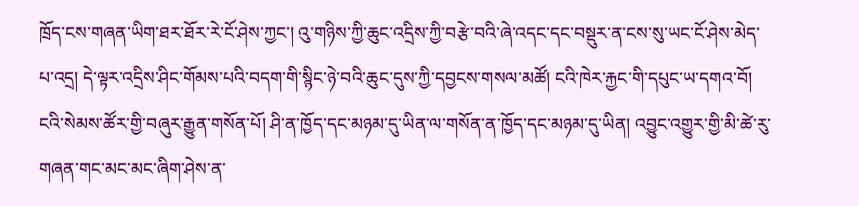ཁྲོད་ངས་གཞན་ཡིག་ཐར་ཐོར་རེ་ངོ་ཤེས་ཀྱང་། འུ་གཉིས་ཀྱི་ཆུང་འདྲིས་ཀྱི་བརྩེ་བའི་ཞེ་འདང་དང་བསྡུར་ན་ངས་སུ་ཡང་ངོ་ཤེས་མེད་པ་འདྲ། དེ་ལྟར་འདྲིས་ཤིང་གོམས་པའི་བདག་གི་སྙིང་ཉེ་བའི་ཆུང་དུས་ཀྱི་དབྱངས་གསལ་མཚོ། ངའི་ཁེར་རྐྱང་གི་དཔུང་ཡ་དགའ་བོ། ངའི་སེམས་ཚོར་གྱི་བཞུར་རྒྱུན་གསོན་པོ། ཤི་ན་ཁྱོད་དང་མཉམ་དུ་ཡིན་ལ་གསོན་ན་ཁྱོད་དང་མཉམ་དུ་ཡིན། འབྱུང་འགྱུར་གྱི་མི་ཚེ་རུ་གཞན་གང་མང་མང་ཞིག་ཤེས་ན་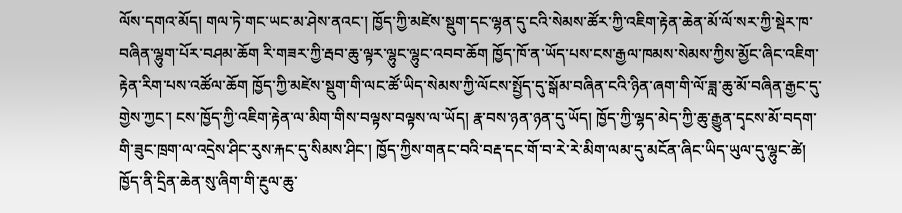ལོས་དགའ་མོད། གལ་ཏེ་གང་ཡང་མ་ཤེས་ནའང་། ཁྱོད་ཀྱི་མཛེས་སྡུག་དང་ལྷན་དུ་ངའི་སེམས་ཚོར་ཀྱི་འཇིག་རྟེན་ཆེན་མོ་ལོ་སར་ཀྱི་སྡེར་ཁ་བཞིན་ལྷུག་པོར་བཤམ་ཆོག རི་གཟར་ཀྱི་རྦབ་ཆུ་ལྟར་ལྷུང་ལྷུང་འབབ་ཆོག ཁྱོད་ཁོ་ན་ཡོད་པས་ངས་རྒྱལ་ཁམས་སེམས་ཀྱིས་མྱོང་ཞིང་འཇིག་རྟེན་རིག་པས་འཚོལ་ཆོག ཁྱོད་ཀྱི་མཛེས་སྡུག་གི་ལང་ཚོ་ཡིད་སེམས་ཀྱི་ལོངས་སྤྱོད་དུ་སྒོམ་བཞིན་ངའི་ཉིན་ཞག་གི་ལོ་ཟླ་ཆུ་མོ་བཞིན་རྒྱང་དུ་གྱེས་ཀྱང་། ངས་ཁྱོད་ཀྱི་འཇིག་རྟེན་ལ་མིག་གིས་བལྟས་བལྟས་ལ་ཡོད། རྣ་བས་ཉན་ཉན་དུ་ཡོད། ཁྱོད་ཀྱི་ལྷད་མེད་ཀྱི་ཆུ་རྒྱུན་དྭངས་མོ་བདག་གི་ཟུང་ཁྲག་ལ་འདྲེས་ཤིང་རུས་རྐང་དུ་སིམས་ཤིང་། ཁྱོད་ཀྱིས་གནང་བའི་བརྡ་དང་གོ་བ་རེ་རེ་མིག་ལམ་དུ་མངོན་ཞིང་ཡིད་ཡུལ་དུ་ལྷུང་ཚེ། ཁྱོད་ནི་དྲིན་ཆེན་སུ་ཞིག་གི་རྔུལ་ཆུ་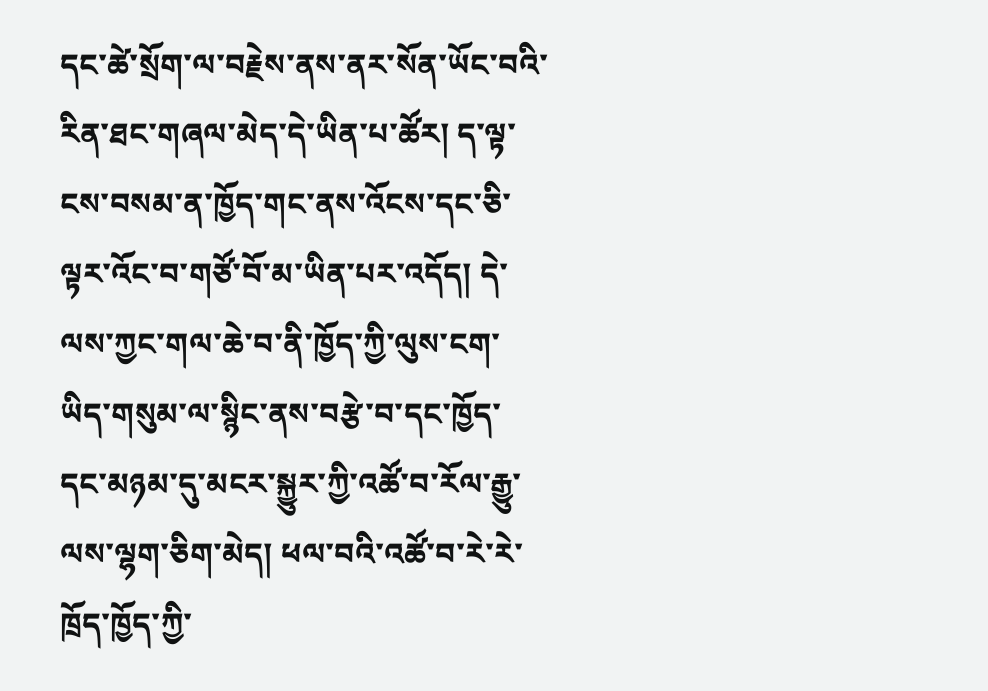དང་ཚེ་སྲོག་ལ་བརྗེས་ནས་ནར་སོན་ཡོང་བའི་རིན་ཐང་གཞལ་མེད་དེ་ཡིན་པ་ཚོར། ད་ལྟ་ངས་བསམ་ན་ཁྱོད་གང་ནས་འོངས་དང་ཅི་ལྟར་འོང་བ་གཙོ་བོ་མ་ཡིན་པར་འདོད། དེ་ལས་ཀྱང་གལ་ཆེ་བ་ནི་ཁྱོད་ཀྱི་ལུས་ངག་ཡིད་གསུམ་ལ་སྙིང་ནས་བརྩེ་བ་དང་ཁྱོད་དང་མཉམ་དུ་མངར་སྐྱུར་ཀྱི་འཚོ་བ་རོལ་རྒྱུ་ལས་ལྷག་ཅིག་མེད། ཕལ་བའི་འཚོ་བ་རེ་རེ་ཁྲོད་ཁྱོད་ཀྱི་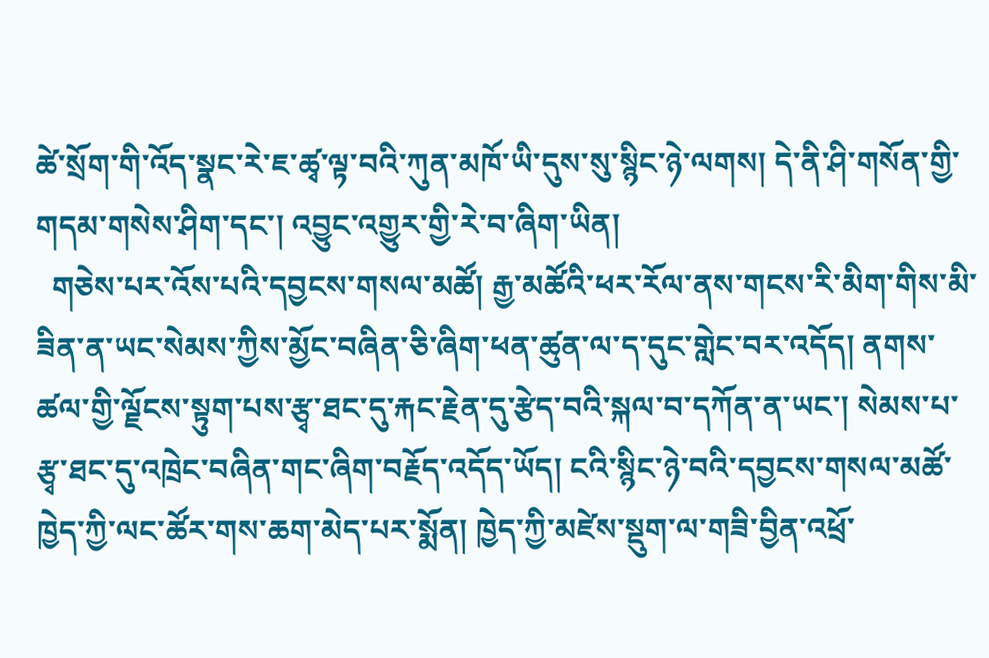ཚེ་སྲོག་གི་འོད་སྣང་རེ་ཇ་ཚྭ་ལྟ་བའི་ཀུན་མཁོ་ཡི་དུས་སུ་སྙིང་ཉེ་ལགས། དེ་ནི་ཤི་གསོན་གྱི་གདམ་གསེས་ཤིག་དང་། འབྱུང་འགྱུར་གྱི་རེ་བ་ཞིག་ཡིན།
  གཅེས་པར་འོས་པའི་དབྱངས་གསལ་མཚོ། རྒྱ་མཚོའི་ཕར་རོལ་ནས་གངས་རི་མིག་གིས་མི་ཟིན་ན་ཡང་སེམས་ཀྱིས་མྱོང་བཞིན་ཅི་ཞིག་ཕན་ཚུན་ལ་ད་དུང་གླེང་བར་འདོད། ནགས་ཚལ་གྱི་ལྗོངས་སྟུག་པས་རྩྭ་ཐང་དུ་རྐང་རྗེན་དུ་རྩེད་བའི་སྐལ་བ་དཀོན་ན་ཡང་། སེམས་པ་རྩྭ་ཐང་དུ་འཁྲེང་བཞིན་གང་ཞིག་བརྗོད་འདོད་ཡོད། ངའི་སྙིང་ཉེ་བའི་དབྱངས་གསལ་མཚོ་ཁྱེད་ཀྱི་ལང་ཚོར་གས་ཆག་མེད་པར་སྨོན། ཁྱེད་ཀྱི་མཛེས་སྡུག་ལ་གཟི་བྱིན་འཕྲོ་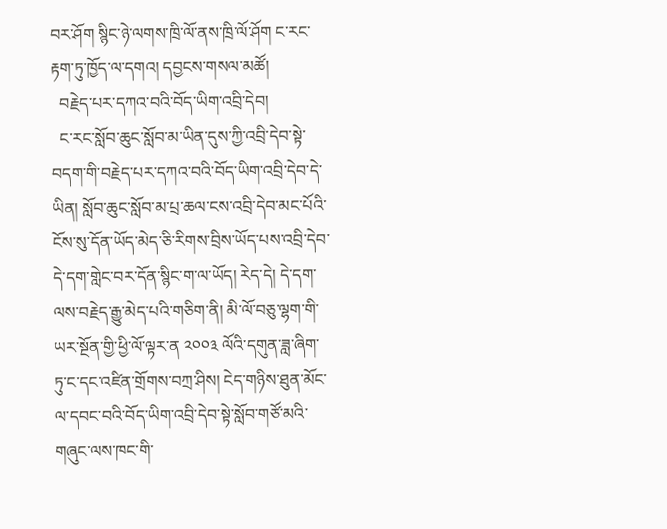བར་ཤོག སྙིང་ཉེ་ལགས་ཁྲི་ལོ་ནས་ཁྲི་ལོ་ཤོག ང་རང་རྟག་ཏུ་ཁྱོད་ལ་དགའ། དབྱངས་གསལ་མཚོ།
  བརྗེད་པར་དཀའ་བའི་བོད་ཡིག་འབྲི་དེབ།
  ང་རང་སློབ་ཆུང་སློབ་མ་ཡིན་དུས་ཀྱི་འབྲི་དེབ་སྟེ་བདག་གི་བརྗེད་པར་དཀའ་བའི་བོད་ཡིག་འབྲི་དེབ་དེ་ཡིན། སློབ་ཆུང་སློབ་མ་པྲ་ཆལ་ངས་འབྲི་དེབ་མང་པོའི་ངོས་སུ་དོན་ཡོད་མེད་ཅི་རིགས་བྲིས་ཡོད་པས་འབྲི་དེབ་དེ་དག་གླེང་བར་དོན་སྙིང་ག་ལ་ཡོད། རེད་དེ། དེ་དག་ལས་བརྗེད་རྒྱུ་མེད་པའི་གཅིག་ནི། མི་ལོ་བཅུ་ལྷག་གི་ཡར་སྔོན་གྱི་ཕྱི་ལོ་ལྟར་ན ༢༠༠༣ ལོའི་དགུན་ཟླ་ཞིག་ཏུ་ང་དང་འཛིན་གྲོགས་བཀྲ་ཤིས། ངེད་གཉིས་ཐུན་མོང་ལ་དབང་བའི་བོད་ཡིག་འབྲི་དེབ་སྟེ་སློབ་གཙོ་མའི་གཞུང་ལས་ཁང་གི་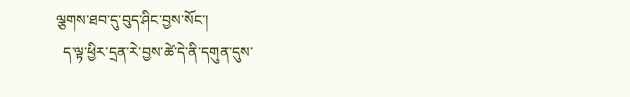ལྕགས་ཐབ་དུ་བུད་ཤིང་བྱས་སོང་།
  ད་ལྟ་ཕྱིར་དྲན་རེ་བྱས་ཚེ་དེ་ནི་དགུན་དུས་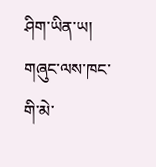ཤིག་ཡིན་ཡ། གཞུང་ལས་ཁང་གི་མེ་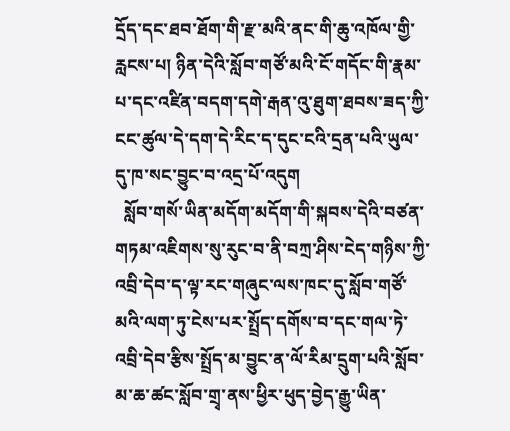དྲོད་དང་ཐབ་ཐོག་གི་རྫ་མའི་ནང་གི་ཆུ་འཁོལ་གྱི་རླངས་པ། ཉིན་དེའི་སློབ་གཙོ་མའི་ངོ་གདོང་གི་རྣམ་པ་དང་འཛིན་བདག་དགེ་རྒན་འུ་ཐུག་ཐབས་ཟད་ཀྱི་ངང་ཚུལ་དེ་དག་དེ་རིང་ད་དུང་ངའི་དྲན་པའི་ཡུལ་དུ་ཁ་སང་བྱུང་བ་འདྲ་པོ་འདུག
  སློབ་གསོ་ཡིན་མདོག་མདོག་གི་སྐབས་དེའི་བཙན་གཏམ་འཇིགས་སུ་རུང་བ་ནི་བཀྲ་ཤིས་ངེད་གཉིས་ཀྱི་འབྲི་དེབ་ད་ལྟ་རང་གཞུང་ལས་ཁང་དུ་སློབ་གཙོ་མའི་ལག་ཏུ་ངེས་པར་སྤྲོད་དགོས་བ་དང་གལ་ཏེ་འབྲི་དེབ་རྩིས་སྤྲོད་མ་བྱུང་ན་ལོ་རིམ་དྲུག་པའི་སློབ་མ་ཆ་ཚང་སློབ་གྲྭ་ནས་ཕྱིར་ཕུད་བྱེད་རྒྱུ་ཡིན་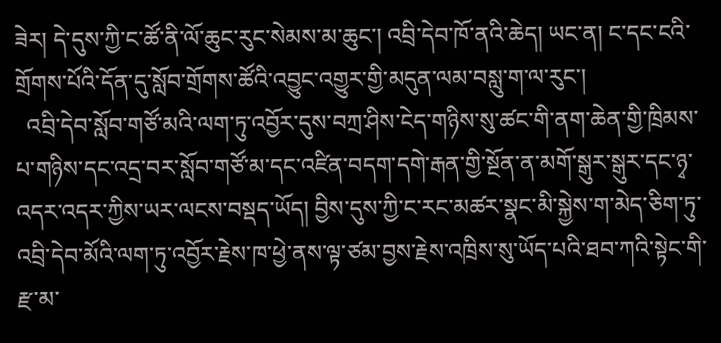ཟེར། དེ་དུས་ཀྱི་ང་ཚོ་ནི་ལོ་ཆུང་རུང་སེམས་མ་ཆུང་། འབྲི་དེབ་ཁོ་ནའི་ཆེད། ཡང་ན། ང་དང་ངའི་གྲོགས་པོའི་དོན་དུ་སློབ་གྲོགས་ཚོའི་འབྱུང་འགྱུར་གྱི་མདུན་ལམ་བསླུ་ག་ལ་རུང་།
  འབྲི་དེབ་སློབ་གཙོ་མའི་ལག་ཏུ་འབྱོར་དུས་བཀྲ་ཤིས་ངེད་གཉིས་སུ་ཚང་གི་ནག་ཆེན་གྱི་ཁྲིམས་པ་གཉིས་དང་འདྲ་བར་སློབ་གཙོ་མ་དང་འཛིན་བདག་དགེ་རྒན་གྱི་སྔོན་ན་མགོ་སྒུར་སྒུར་དང་ཉྭ་འདར་འདར་ཀྱིས་ཡར་ལངས་བསྡད་ཡོད། བྱིས་དུས་ཀྱི་ང་རང་མཚར་སྣང་མི་སྐྱེས་ག་མེད་ཅིག་ཏུ་འབྲི་དེབ་མོའི་ལག་ཏུ་འབྱོར་རྗེས་ཁ་ཕྱེ་ནས་ལྟ་ཙམ་བྱས་རྗེས་འཁྲིས་སུ་ཡོད་པའི་ཐབ་ཀའི་སྟེང་གི་རྫ་མ་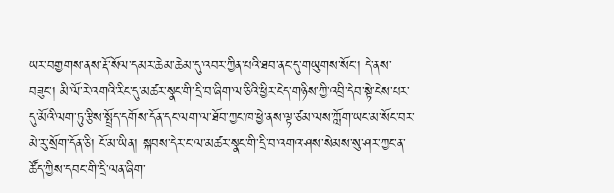ཡར་བགྱགས་ནས་རྡོ་སོལ་དམར་ཆེམ་ཆེམ་དུ་འབར་ཀྱིན་པའི་ཐབ་ནང་དུ་གཡུགས་སོང་། དེ་ནས་བཟུང་། མི་ལོ་རེ་འགའི་རིང་དུ་མཚར་སྣང་གི་དྲི་བ་ཞིག་ལ་ཅིའི་ཕྱིར་ངེད་གཉིས་ཀྱི་འབྲི་དེབ་སྟེ་ངེས་པར་དུ་མོའི་ལག་ཏུ་རྩིས་སྤྲོད་དགོས་དོན་དང་ལག་ལ་ཐོབ་ཀྱང་ཁ་ཕྱེ་ནས་ལྟ་ཙམ་ལས་ཀློག་ཡང་མ་སོང་བར་མེ་རུ་སྲོག་དོན་ཅི། ངོ་མ་ཡིན། སྐབས་དེར་ང་ལ་མཚར་སྣང་གི་དྲི་བ་འགའ་ཤས་སེམས་སུ་ཤར་ཀྱང་ན་ཚོད་ཀྱིས་དབང་གི་དྲི་ལན་ཞིག་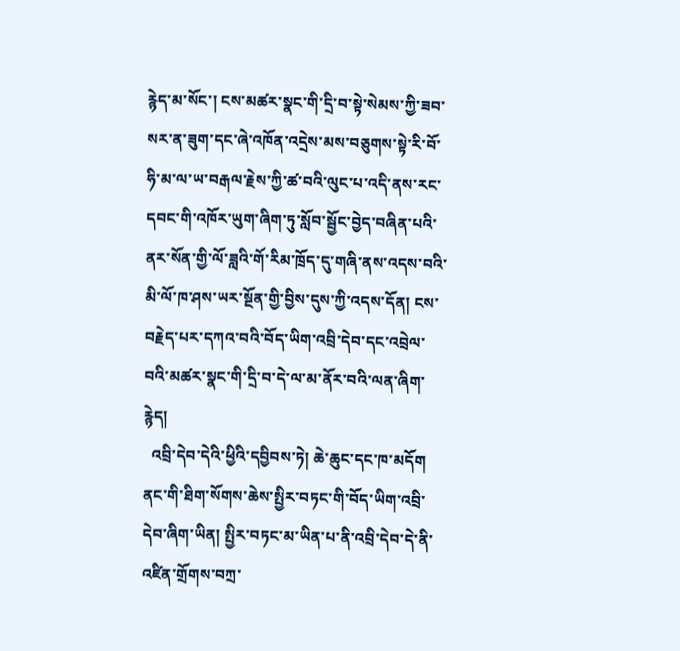རྙེད་མ་སོང་། ངས་མཚར་སྣང་གི་དྲི་བ་སྟེ་སེམས་ཀྱི་ཟབ་སར་ན་ཟུག་དང་ཞེ་འཁོན་འདྲེས་མས་བཅུགས་སྟེ་རི་བོ་ཧི་མ་ལ་ཡ་བརྒལ་རྗེས་ཀྱི་ཚ་བའི་ལུང་པ་འདི་ནས་རང་དབང་གི་འཁོར་ཡུག་ཞིག་ཏུ་སློབ་སྦྱོང་བྱེད་བཞིན་པའི་ནར་སོན་གྱི་ལོ་ཟླའི་གོ་རིམ་ཁྲོད་དུ་གཞི་ནས་འདས་བའི་མི་ལོ་ཁ་ཤས་ཡར་སྔོན་གྱི་བྱིས་དུས་ཀྱི་འདས་དོན། ངས་བརྗེད་པར་དཀའ་བའི་བོད་ཡིག་འབྲི་དེབ་དང་འབྲེལ་བའི་མཚར་སྣང་གི་དྲི་བ་དེ་ལ་མ་ནོར་བའི་ལན་ཞིག་རྙེད།
  འབྲི་དེབ་དེའི་ཕྱིའི་དབྱིབས་ཏེ། ཆེ་ཆུང་དང་ཁ་མདོག ནང་གི་ཐིག་སོགས་ཆེས་སྤྱིར་བཏང་གི་བོད་ཡིག་འབྲི་དེབ་ཞིག་ཡིན། སྤྱིར་བཏང་མ་ཡིན་པ་ནི་འབྲི་དེབ་དེ་ནི་འཛིན་གྲོགས་བཀྲ་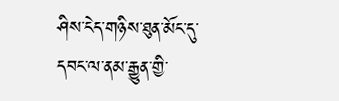ཤིས་ངེད་གཉིས་ཐུན་མོང་དུ་དབང་ལ་ནམ་རྒྱུན་གྱི་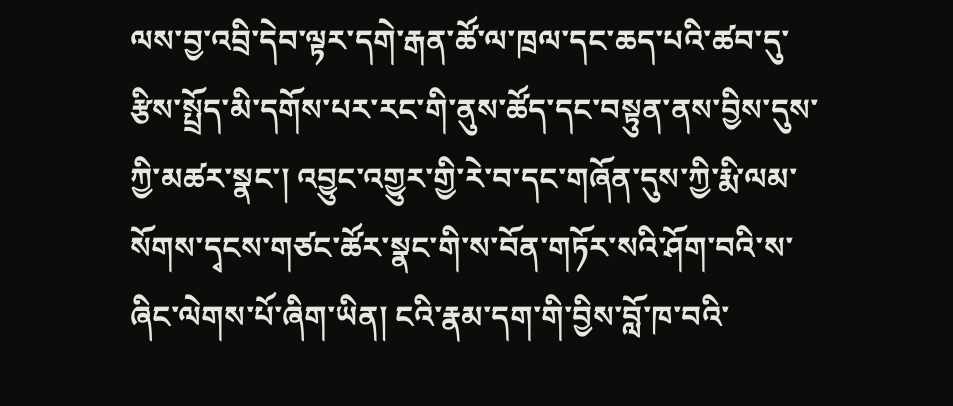ལས་བྱ་འབྲི་དེབ་ལྟར་དགེ་རྒན་ཚོ་ལ་ཁྲལ་དང་ཆད་པའི་ཚབ་དུ་རྩིས་སྤྲོད་མི་དགོས་པར་རང་གི་ནུས་ཚོད་དང་བསྟུན་ནས་བྱིས་དུས་ཀྱི་མཚར་སྣང་། འབྱུང་འགྱུར་གྱི་རེ་བ་དང་གཞོན་དུས་ཀྱི་རྨི་ལམ་སོགས་དྭངས་གཙང་ཚོར་སྣང་གི་ས་བོན་གཏོར་སའི་ཤོག་བའི་ས་ཞིང་ལེགས་པོ་ཞིག་ཡིན། ངའི་རྣམ་དག་གི་བྱིས་བློ་ཁ་བའི་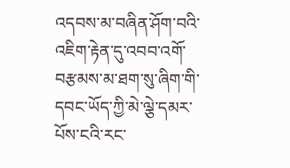འདབས་མ་བཞིན་ཤོག་བའི་འཇིག་རྟེན་དུ་འབབ་འགོ་བརྩམས་མ་ཐག་སུ་ཞིག་གི་དབང་ཡོད་ཀྱི་མེ་ལྕེ་དམར་པོས་ངའི་རང་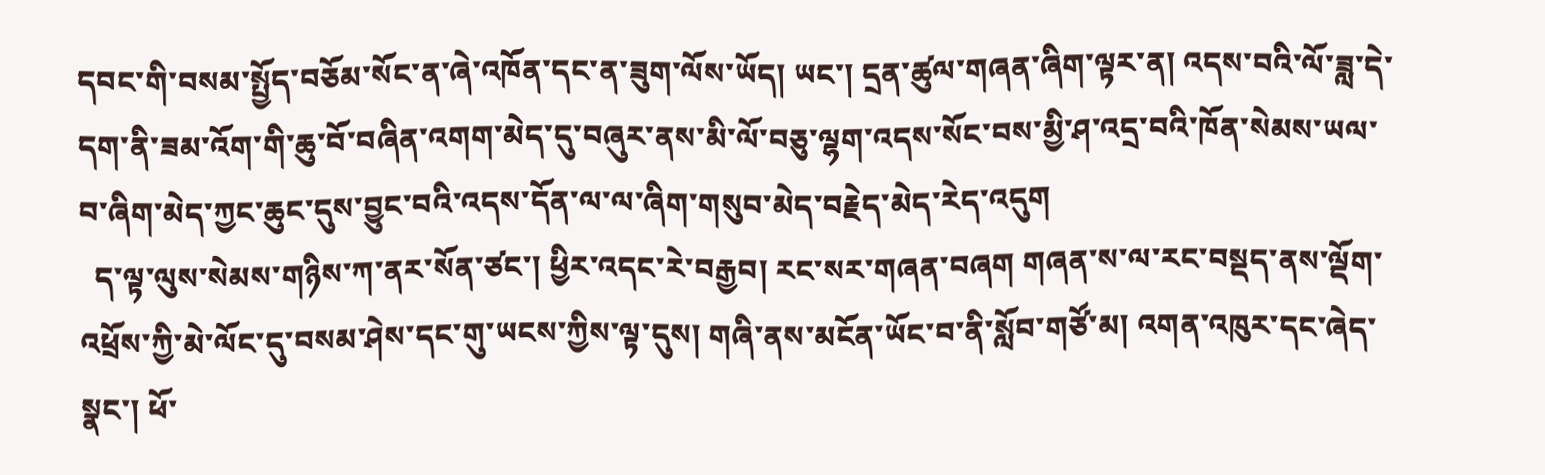དབང་གི་བསམ་སྤྱོད་བཅོམ་སོང་ན་ཞེ་འཁོན་དང་ན་ཟུག་ལོས་ཡོད། ཡང་། དྲན་ཚུལ་གཞན་ཞིག་ལྟར་ན། འདས་བའི་ལོ་ཟླ་དེ་དག་ནི་ཟམ་འོག་གི་ཆུ་བོ་བཞིན་འགག་མེད་དུ་བཞུར་ནས་མི་ལོ་བཅུ་ལྷག་འདས་སོང་བས་མྱི་ཤ་འདྲ་བའི་ཁོན་སེམས་ཡལ་བ་ཞིག་མེད་ཀྱང་ཆུང་དུས་བྱུང་བའི་འདས་དོན་ལ་ལ་ཞིག་གསུབ་མེད་བརྗེད་མེད་རེད་འདུག
  ད་ལྟ་ལུས་སེམས་གཉིས་ཀ་ནར་སོན་ཙང་། ཕྱིར་འདང་རེ་བརྒྱབ། རང་སར་གཞན་བཞག གཞན་ས་ལ་རང་བསྡད་ནས་ལྡོག་འཕྲོས་ཀྱི་མེ་ལོང་དུ་བསམ་ཤེས་དང་གུ་ཡངས་ཀྱིས་ལྟ་དུས། གཞི་ནས་མངོན་ཡོང་བ་ནི་སློབ་གཙོ་མ། འགན་འཁུར་དང་ཞེད་སྣང་། ཕོ་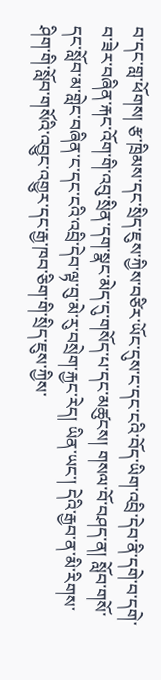བ་དང་གླ་ཕོགས། རྩ་ཁྲིམས་དང་སྲིད་ཇུས་ཀྱིས་བཙིར་ཡོང་དུས་ང་དང་ངའི་བོད་ཡིག་འབྲི་དེབ་ནི་དགེ་བ་དགེ་བ་ཟེར་བཞིན་རྐང་འོག་གི་འབུ་སྲིན་དག་སྣང་མེད་དུ་གསོད་པ་དང་མཚུངས། གསལ་བོ་བཤད་ན། སློབ་གསོ་དང་སློབ་མ་གླེང་བཞིན་ང་དང་ངའི་འབྲི་དེབ་ལྟ་བུ་མེ་རུ་བསྲེག་རྐྱང་རེད། ཡིན་ཡང་། དེའི་རྒྱབ་ན་མི་རིགས་ཤིག་གི་སློབ་གསོའི་འབྱུང་འགྱུར་དང་རྒྱ་ཁབ་ཅིག་གི་སྲིད་ཇུས་ཀྱིས་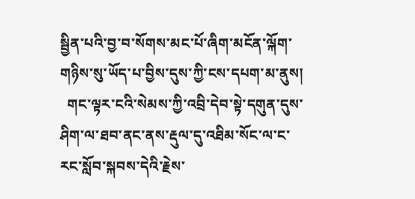སྦྱིན་པའི་བྱ་བ་སོགས་མང་པོ་ཞིག་མངོན་ལྐོག་གཉིས་སུ་ཡོད་པ་བྱིས་དུས་ཀྱི་ངས་དཔག་མ་ནུས།
  གང་ལྟར་ངའི་སེམས་ཀྱི་འབྲི་དེབ་སྟེ་དགུན་དུས་ཤིག་ལ་ཐབ་ནང་ནས་རྡུལ་དུ་འཐིམ་སོང་ལ་ང་རང་སློབ་སྐབས་དེའི་རྗེས་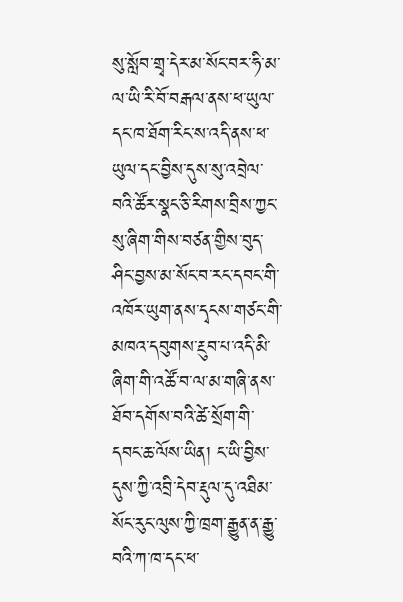སུ་སློབ་གྲྭ་དེར་མ་སོང་བར་ཧི་མ་ལ་ཡི་རི་བོ་བརྒལ་ནས་ཕ་ཡུལ་དང་ཁ་ཐོག་རིང་ས་འདི་ནས་ཕ་ཡུལ་དང་བྱིས་དུས་སུ་འབྲེལ་བའི་ཚོར་སྣང་ཅི་རིགས་བྲིས་ཀྱང་སུ་ཞིག་གིས་བཙན་གྱིས་བུད་ཤིང་བྱས་མ་སོང་བ་རང་དབང་གི་འཁོར་ཡུག་ནས་དྭངས་གཙང་གི་མཁའ་དབུགས་རྔུབ་པ་འདི་མི་ཞིག་གི་འཚོ་བ་ལ་མ་གཞི་ནས་ཐོབ་དགོས་བའི་ཚེ་སྲོག་གི་དབང་ཆ་ལོས་ཡིན། ང་ཡི་བྱིས་དུས་ཀྱི་འབྲི་དེབ་རྡུལ་དུ་འཐིམ་སོང་རུང་ལུས་ཀྱི་ཁྲག་རྒྱུན་ན་རྒྱུ་བའི་ཀ་ཁ་དང་ཕ་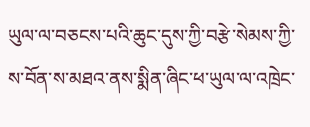ཡུལ་ལ་བཅངས་པའི་ཆུང་དུས་ཀྱི་བརྩེ་སེམས་ཀྱི་ས་བོན་ས་མཐའ་ནས་སྨིན་ཞིང་ཕ་ཡུལ་ལ་འཁྲེང་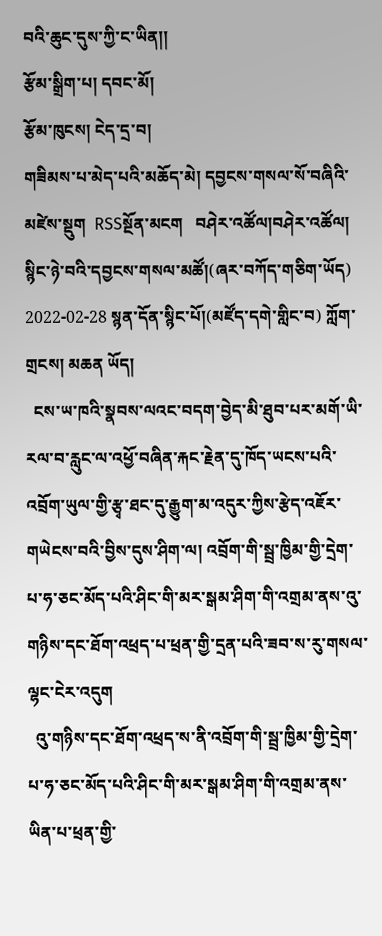བའི་ཆུང་དུས་ཀྱི་ང་ཡིན།།
རྩོམ་སྒྲིག་པ། དབང་མོ།
རྩོམ་ཁུངས། ངེད་དྲ་བ།
གཟིམས་པ་མེད་པའི་མཆོད་མེ། དབྱངས་གསལ་སོ་བཞིའི་མཛེས་སྡུག  RSSསྔོན་མངག   བཤེར་འཚོལ།བཤེར་འཚོལ།
སྙིང་ཉེ་བའི་དབྱངས་གསལ་མཚོ།(ཞར་བཀོད་གཅིག་ཡོད)
2022-02-28 སྙན་དོན་སྙིང་པོ།(མཛོད་དགེ་གླིང་བ) ཀློག་གྲངས། མཆན ཡོད།
  ངས་ཡ་ཁའི་སྣབས་ལའང་བདག་བྱེད་མི་ཐུབ་པར་མགོ་ཡི་རལ་བ་རླུང་ལ་འཕྱོ་བཞིན་རྐང་རྗེན་དུ་ཁོད་ཡངས་པའི་འབྲོག་ཡུལ་གྱི་རྩྭ་ཐང་དུ་རྒྱུག་མ་འདུར་ཀྱིས་རྩེད་འཇོར་གཡེངས་བའི་བྱིས་དུས་ཤིག་ལ། འབྲོག་གི་སྦྲ་ཁྱིམ་གྱི་དྲེག་པ་ཧ་ཅང་མོད་པའི་ཤིང་གི་མར་སྒམ་ཤིག་གི་འགྲམ་ནས་འུ་གཉིས་དང་ཐོག་འཕྲད་པ་ཕྲན་གྱི་དྲན་པའི་ཟབ་ས་རུ་གསལ་ལྷང་ངེར་འདུག
  འུ་གཉིས་དང་ཐོག་འཕྲད་ས་ནི་འབྲོག་གི་སྦྲ་ཁྱིམ་གྱི་དྲེག་པ་ཧ་ཅང་མོད་པའི་ཤིང་གི་མར་སྒམ་ཤིག་གི་འགྲམ་ནས་ཡིན་པ་ཕྲན་གྱི་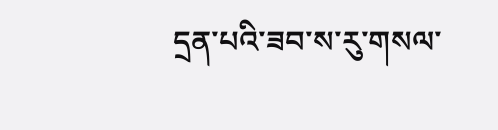དྲན་པའི་ཟབ་ས་རུ་གསལ་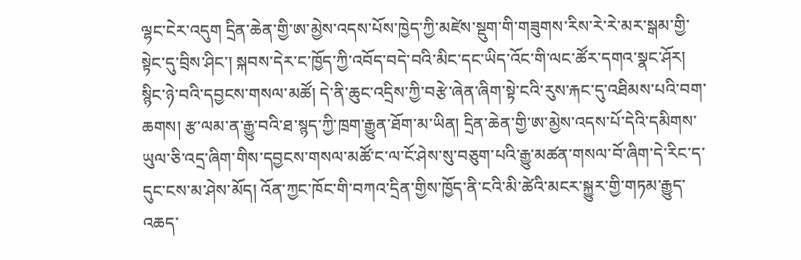ལྷང་ངེར་འདུག དྲིན་ཆེན་གྱི་ཨ་མྱེས་འདས་པོས་ཁྱེད་ཀྱི་མཛེས་སྡུག་གི་གཟུགས་རིས་རེ་རེ་མར་སྒམ་གྱི་སྟེང་དུ་བྲིས་ཤིང་། སྐབས་དེར་ང་ཁྱོད་ཀྱི་འབོད་བདེ་བའི་མིང་དང་ཡིད་འོང་གི་ལང་ཚོར་དགའ་སྣང་ཤོར། སྙིང་ཉེ་བའི་དབྱངས་གསལ་མཚོ། དེ་ནི་ཆུང་འདྲིས་ཀྱི་བརྩེ་ཞེན་ཞིག་སྟེ་ངའི་རུས་རྐང་དུ་འཐིམས་པའི་བག་ཆགས། རྩ་ལམ་ན་རྒྱུ་བའི་ཐ་སྙད་ཀྱི་ཁྲག་རྒྱུན་ཐོག་མ་ཡིན། དྲིན་ཆེན་གྱི་ཨ་མྱེས་འདས་པོ་དེའི་དམིགས་ཡུལ་ཅི་འདྲ་ཞིག་གིས་དབྱངས་གསལ་མཚོ་ང་ལ་ངོ་ཤེས་སུ་བཅུག་པའི་རྒྱུ་མཚན་གསལ་བོ་ཞིག་དེ་རིང་ད་དུང་ངས་མ་ཤེས་མོད། འོན་ཀྱང་ཁོང་གི་བཀའ་དྲིན་གྱིས་ཁྱོད་ནི་ངའི་མི་ཚེའི་མངར་སྐྱུར་གྱི་གཏམ་རྒྱུད་འཆད་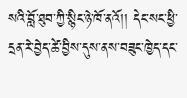སའི་བློ་ཐུབ་ཀྱི་སྙིང་ཉེ་ཁོ་ནའོ།། དེང་སང་ཕྱི་དྲན་རེ་བྱེད་ཚེ་བྱིས་དུས་ནས་བཟུང་ཁྱེད་དང་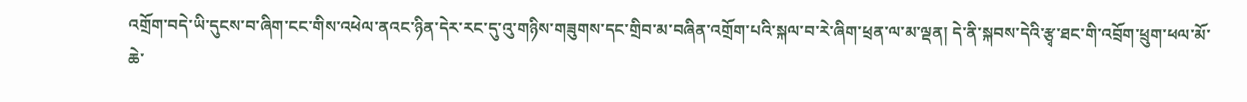འགྲོག་བདེ་ཡི་དུངས་བ་ཞིག་ངང་གིས་འཕེལ་ནའང་ཉིན་དེར་རང་དུ་འུ་གཉིས་གཟུགས་དང་གྲིབ་མ་བཞིན་འགྲོག་པའི་སྐལ་བ་རེ་ཞིག་ཕྲན་ལ་མ་ལྡན། དེ་ནི་སྐབས་དེའི་རྩྭ་ཐང་གི་འབྲོག་ཕྲུག་ཕལ་མོ་ཆེ་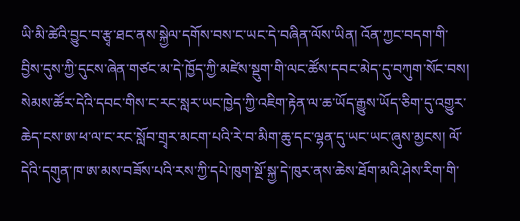ཡི་མི་ཚེའི་བྱུང་བ་རྩྭ་ཐང་ནས་སྐྱེལ་དགོས་བས་ང་ཡང་དེ་བཞིན་ལོས་ཡིན། འོན་ཀྱང་བདག་གི་བྱིས་དུས་ཀྱི་དུངས་ཞེན་གཙང་མ་དེ་ཁྱོད་ཀྱི་མཛེས་སྡུག་གི་ལང་ཚོས་དབང་མེད་དུ་བཀུག་སོང་བས། སེམས་ཚོར་དེའི་དབང་གིས་ང་རང་སླར་ཡང་ཁྱེད་ཀྱི་འཇིག་རྟེན་ལ་ཆ་ཡོད་རྒྱུས་ཡོད་ཅིག་དུ་འགྱུར་ཆེད་ངས་ཨ་ཕ་ལ་ང་རང་སློབ་གྲྭར་མངག་པའི་རེ་བ་མིག་ཆུ་དང་ལྷན་དུ་ཡང་ཡང་ཞུས་མྱངས། ལོ་དེའི་དགུན་ཁ་ཨ་མས་བཟོས་པའི་རས་ཀྱི་དཔེ་ཁུག་སྔོ་སྐྱ་དེ་ཁུར་ནས་ཆེས་ཐོག་མའི་ཤེས་རིག་གི་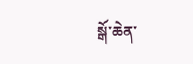སྒོ་ཆེན་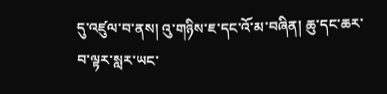དུ་འཛུལ་བ་ནས། འུ་གཉིས་ཇ་དང་འོ་མ་བཞིན། ཆུ་དང་ཆར་བ་ལྟར་སླར་ཡང་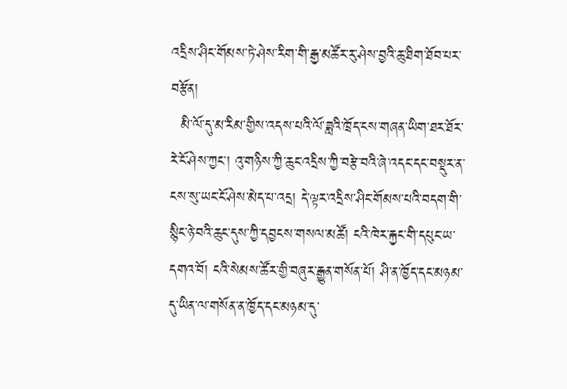འདྲིས་ཤིང་གོམས་ཏེ་ཤེས་རིག་གི་རྒྱ་མཚོར་རུ་ཤེས་བྱའི་ཆུ་ཐིག་ཐོབ་པར་བརྩོན།
  མི་ལོ་དུ་མ་རིམ་གྱིས་འདས་པའི་ལོ་ཟླའི་ཁྲོད་ངས་གཞན་ཡིག་ཐར་ཐོར་རེ་ངོ་ཤེས་ཀྱང་། འུ་གཉིས་ཀྱི་ཆུང་འདྲིས་ཀྱི་བརྩེ་བའི་ཞེ་འདང་དང་བསྡུར་ན་ངས་སུ་ཡང་ངོ་ཤེས་མེད་པ་འདྲ། དེ་ལྟར་འདྲིས་ཤིང་གོམས་པའི་བདག་གི་སྙིང་ཉེ་བའི་ཆུང་དུས་ཀྱི་དབྱངས་གསལ་མཚོ། ངའི་ཁེར་རྐྱང་གི་དཔུང་ཡ་དགའ་བོ། ངའི་སེམས་ཚོར་གྱི་བཞུར་རྒྱུན་གསོན་པོ། ཤི་ན་ཁྱོད་དང་མཉམ་དུ་ཡིན་ལ་གསོན་ན་ཁྱོད་དང་མཉམ་དུ་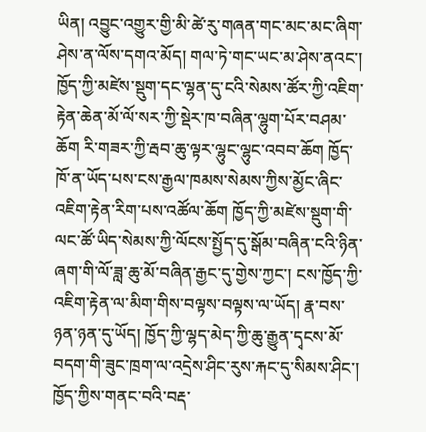ཡིན། འབྱུང་འགྱུར་གྱི་མི་ཚེ་རུ་གཞན་གང་མང་མང་ཞིག་ཤེས་ན་ལོས་དགའ་མོད། གལ་ཏེ་གང་ཡང་མ་ཤེས་ནའང་། ཁྱོད་ཀྱི་མཛེས་སྡུག་དང་ལྷན་དུ་ངའི་སེམས་ཚོར་ཀྱི་འཇིག་རྟེན་ཆེན་མོ་ལོ་སར་ཀྱི་སྡེར་ཁ་བཞིན་ལྷུག་པོར་བཤམ་ཆོག རི་གཟར་ཀྱི་རྦབ་ཆུ་ལྟར་ལྷུང་ལྷུང་འབབ་ཆོག ཁྱོད་ཁོ་ན་ཡོད་པས་ངས་རྒྱལ་ཁམས་སེམས་ཀྱིས་མྱོང་ཞིང་འཇིག་རྟེན་རིག་པས་འཚོལ་ཆོག ཁྱོད་ཀྱི་མཛེས་སྡུག་གི་ལང་ཚོ་ཡིད་སེམས་ཀྱི་ལོངས་སྤྱོད་དུ་སྒོམ་བཞིན་ངའི་ཉིན་ཞག་གི་ལོ་ཟླ་ཆུ་མོ་བཞིན་རྒྱང་དུ་གྱེས་ཀྱང་། ངས་ཁྱོད་ཀྱི་འཇིག་རྟེན་ལ་མིག་གིས་བལྟས་བལྟས་ལ་ཡོད། རྣ་བས་ཉན་ཉན་དུ་ཡོད། ཁྱོད་ཀྱི་ལྷད་མེད་ཀྱི་ཆུ་རྒྱུན་དྭངས་མོ་བདག་གི་ཟུང་ཁྲག་ལ་འདྲེས་ཤིང་རུས་རྐང་དུ་སིམས་ཤིང་། ཁྱོད་ཀྱིས་གནང་བའི་བརྡ་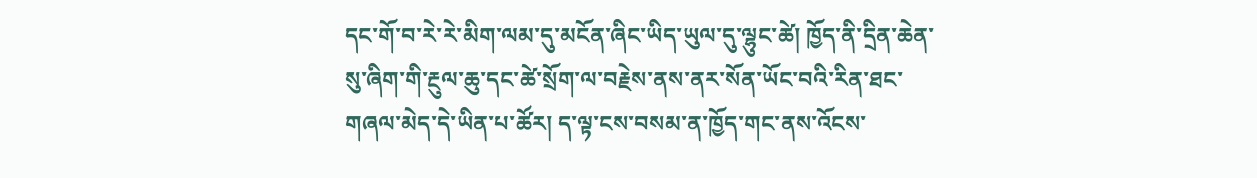དང་གོ་བ་རེ་རེ་མིག་ལམ་དུ་མངོན་ཞིང་ཡིད་ཡུལ་དུ་ལྷུང་ཚེ། ཁྱོད་ནི་དྲིན་ཆེན་སུ་ཞིག་གི་རྔུལ་ཆུ་དང་ཚེ་སྲོག་ལ་བརྗེས་ནས་ནར་སོན་ཡོང་བའི་རིན་ཐང་གཞལ་མེད་དེ་ཡིན་པ་ཚོར། ད་ལྟ་ངས་བསམ་ན་ཁྱོད་གང་ནས་འོངས་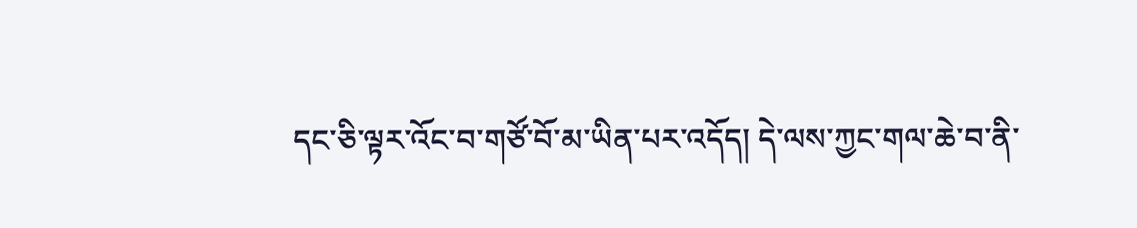དང་ཅི་ལྟར་འོང་བ་གཙོ་བོ་མ་ཡིན་པར་འདོད། དེ་ལས་ཀྱང་གལ་ཆེ་བ་ནི་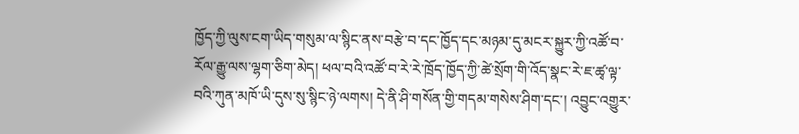ཁྱོད་ཀྱི་ལུས་ངག་ཡིད་གསུམ་ལ་སྙིང་ནས་བརྩེ་བ་དང་ཁྱོད་དང་མཉམ་དུ་མངར་སྐྱུར་ཀྱི་འཚོ་བ་རོལ་རྒྱུ་ལས་ལྷག་ཅིག་མེད། ཕལ་བའི་འཚོ་བ་རེ་རེ་ཁྲོད་ཁྱོད་ཀྱི་ཚེ་སྲོག་གི་འོད་སྣང་རེ་ཇ་ཚྭ་ལྟ་བའི་ཀུན་མཁོ་ཡི་དུས་སུ་སྙིང་ཉེ་ལགས། དེ་ནི་ཤི་གསོན་གྱི་གདམ་གསེས་ཤིག་དང་། འབྱུང་འགྱུར་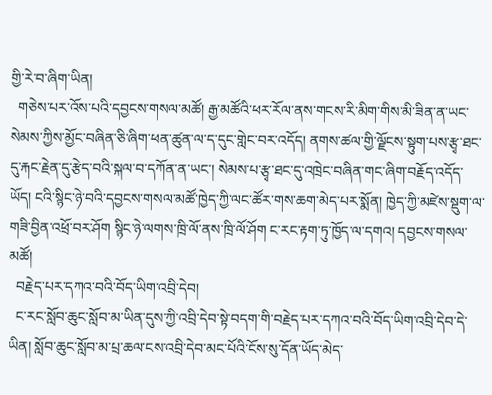གྱི་རེ་བ་ཞིག་ཡིན།
  གཅེས་པར་འོས་པའི་དབྱངས་གསལ་མཚོ། རྒྱ་མཚོའི་ཕར་རོལ་ནས་གངས་རི་མིག་གིས་མི་ཟིན་ན་ཡང་སེམས་ཀྱིས་མྱོང་བཞིན་ཅི་ཞིག་ཕན་ཚུན་ལ་ད་དུང་གླེང་བར་འདོད། ནགས་ཚལ་གྱི་ལྗོངས་སྟུག་པས་རྩྭ་ཐང་དུ་རྐང་རྗེན་དུ་རྩེད་བའི་སྐལ་བ་དཀོན་ན་ཡང་། སེམས་པ་རྩྭ་ཐང་དུ་འཁྲེང་བཞིན་གང་ཞིག་བརྗོད་འདོད་ཡོད། ངའི་སྙིང་ཉེ་བའི་དབྱངས་གསལ་མཚོ་ཁྱེད་ཀྱི་ལང་ཚོར་གས་ཆག་མེད་པར་སྨོན། ཁྱེད་ཀྱི་མཛེས་སྡུག་ལ་གཟི་བྱིན་འཕྲོ་བར་ཤོག སྙིང་ཉེ་ལགས་ཁྲི་ལོ་ནས་ཁྲི་ལོ་ཤོག ང་རང་རྟག་ཏུ་ཁྱོད་ལ་དགའ། དབྱངས་གསལ་མཚོ།
  བརྗེད་པར་དཀའ་བའི་བོད་ཡིག་འབྲི་དེབ།
  ང་རང་སློབ་ཆུང་སློབ་མ་ཡིན་དུས་ཀྱི་འབྲི་དེབ་སྟེ་བདག་གི་བརྗེད་པར་དཀའ་བའི་བོད་ཡིག་འབྲི་དེབ་དེ་ཡིན། སློབ་ཆུང་སློབ་མ་པྲ་ཆལ་ངས་འབྲི་དེབ་མང་པོའི་ངོས་སུ་དོན་ཡོད་མེད་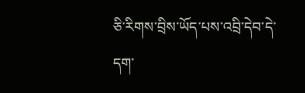ཅི་རིགས་བྲིས་ཡོད་པས་འབྲི་དེབ་དེ་དག་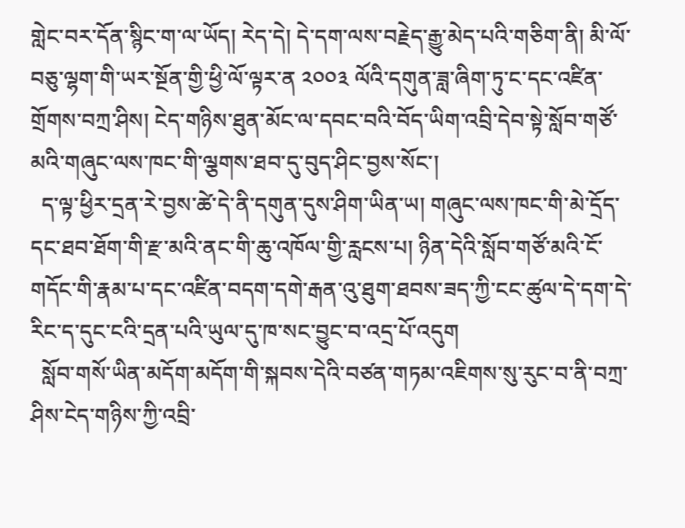གླེང་བར་དོན་སྙིང་ག་ལ་ཡོད། རེད་དེ། དེ་དག་ལས་བརྗེད་རྒྱུ་མེད་པའི་གཅིག་ནི། མི་ལོ་བཅུ་ལྷག་གི་ཡར་སྔོན་གྱི་ཕྱི་ལོ་ལྟར་ན ༢༠༠༣ ལོའི་དགུན་ཟླ་ཞིག་ཏུ་ང་དང་འཛིན་གྲོགས་བཀྲ་ཤིས། ངེད་གཉིས་ཐུན་མོང་ལ་དབང་བའི་བོད་ཡིག་འབྲི་དེབ་སྟེ་སློབ་གཙོ་མའི་གཞུང་ལས་ཁང་གི་ལྕགས་ཐབ་དུ་བུད་ཤིང་བྱས་སོང་།
  ད་ལྟ་ཕྱིར་དྲན་རེ་བྱས་ཚེ་དེ་ནི་དགུན་དུས་ཤིག་ཡིན་ཡ། གཞུང་ལས་ཁང་གི་མེ་དྲོད་དང་ཐབ་ཐོག་གི་རྫ་མའི་ནང་གི་ཆུ་འཁོལ་གྱི་རླངས་པ། ཉིན་དེའི་སློབ་གཙོ་མའི་ངོ་གདོང་གི་རྣམ་པ་དང་འཛིན་བདག་དགེ་རྒན་འུ་ཐུག་ཐབས་ཟད་ཀྱི་ངང་ཚུལ་དེ་དག་དེ་རིང་ད་དུང་ངའི་དྲན་པའི་ཡུལ་དུ་ཁ་སང་བྱུང་བ་འདྲ་པོ་འདུག
  སློབ་གསོ་ཡིན་མདོག་མདོག་གི་སྐབས་དེའི་བཙན་གཏམ་འཇིགས་སུ་རུང་བ་ནི་བཀྲ་ཤིས་ངེད་གཉིས་ཀྱི་འབྲི་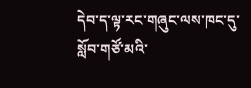དེབ་ད་ལྟ་རང་གཞུང་ལས་ཁང་དུ་སློབ་གཙོ་མའི་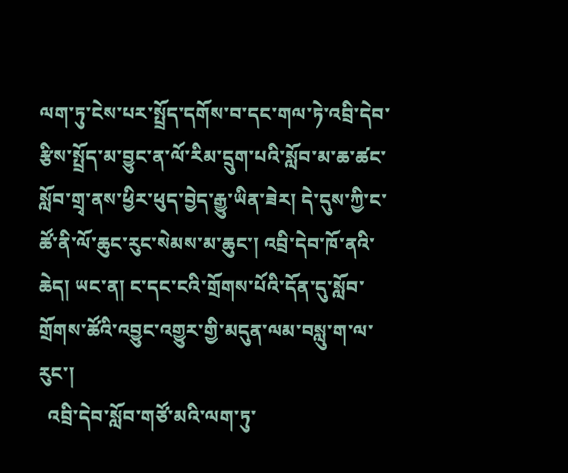ལག་ཏུ་ངེས་པར་སྤྲོད་དགོས་བ་དང་གལ་ཏེ་འབྲི་དེབ་རྩིས་སྤྲོད་མ་བྱུང་ན་ལོ་རིམ་དྲུག་པའི་སློབ་མ་ཆ་ཚང་སློབ་གྲྭ་ནས་ཕྱིར་ཕུད་བྱེད་རྒྱུ་ཡིན་ཟེར། དེ་དུས་ཀྱི་ང་ཚོ་ནི་ལོ་ཆུང་རུང་སེམས་མ་ཆུང་། འབྲི་དེབ་ཁོ་ནའི་ཆེད། ཡང་ན། ང་དང་ངའི་གྲོགས་པོའི་དོན་དུ་སློབ་གྲོགས་ཚོའི་འབྱུང་འགྱུར་གྱི་མདུན་ལམ་བསླུ་ག་ལ་རུང་།
  འབྲི་དེབ་སློབ་གཙོ་མའི་ལག་ཏུ་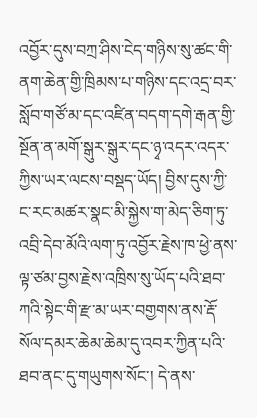འབྱོར་དུས་བཀྲ་ཤིས་ངེད་གཉིས་སུ་ཚང་གི་ནག་ཆེན་གྱི་ཁྲིམས་པ་གཉིས་དང་འདྲ་བར་སློབ་གཙོ་མ་དང་འཛིན་བདག་དགེ་རྒན་གྱི་སྔོན་ན་མགོ་སྒུར་སྒུར་དང་ཉྭ་འདར་འདར་ཀྱིས་ཡར་ལངས་བསྡད་ཡོད། བྱིས་དུས་ཀྱི་ང་རང་མཚར་སྣང་མི་སྐྱེས་ག་མེད་ཅིག་ཏུ་འབྲི་དེབ་མོའི་ལག་ཏུ་འབྱོར་རྗེས་ཁ་ཕྱེ་ནས་ལྟ་ཙམ་བྱས་རྗེས་འཁྲིས་སུ་ཡོད་པའི་ཐབ་ཀའི་སྟེང་གི་རྫ་མ་ཡར་བགྱགས་ནས་རྡོ་སོལ་དམར་ཆེམ་ཆེམ་དུ་འབར་ཀྱིན་པའི་ཐབ་ནང་དུ་གཡུགས་སོང་། དེ་ནས་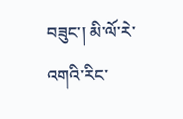བཟུང་། མི་ལོ་རེ་འགའི་རིང་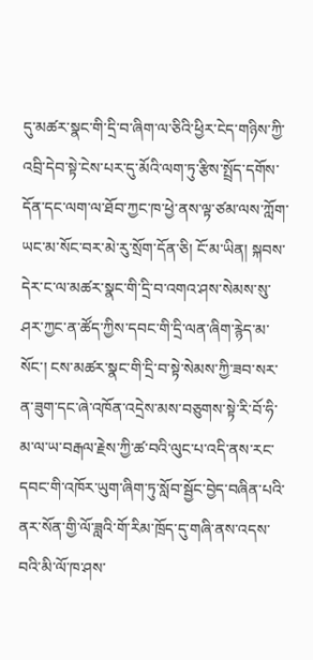དུ་མཚར་སྣང་གི་དྲི་བ་ཞིག་ལ་ཅིའི་ཕྱིར་ངེད་གཉིས་ཀྱི་འབྲི་དེབ་སྟེ་ངེས་པར་དུ་མོའི་ལག་ཏུ་རྩིས་སྤྲོད་དགོས་དོན་དང་ལག་ལ་ཐོབ་ཀྱང་ཁ་ཕྱེ་ནས་ལྟ་ཙམ་ལས་ཀློག་ཡང་མ་སོང་བར་མེ་རུ་སྲོག་དོན་ཅི། ངོ་མ་ཡིན། སྐབས་དེར་ང་ལ་མཚར་སྣང་གི་དྲི་བ་འགའ་ཤས་སེམས་སུ་ཤར་ཀྱང་ན་ཚོད་ཀྱིས་དབང་གི་དྲི་ལན་ཞིག་རྙེད་མ་སོང་། ངས་མཚར་སྣང་གི་དྲི་བ་སྟེ་སེམས་ཀྱི་ཟབ་སར་ན་ཟུག་དང་ཞེ་འཁོན་འདྲེས་མས་བཅུགས་སྟེ་རི་བོ་ཧི་མ་ལ་ཡ་བརྒལ་རྗེས་ཀྱི་ཚ་བའི་ལུང་པ་འདི་ནས་རང་དབང་གི་འཁོར་ཡུག་ཞིག་ཏུ་སློབ་སྦྱོང་བྱེད་བཞིན་པའི་ནར་སོན་གྱི་ལོ་ཟླའི་གོ་རིམ་ཁྲོད་དུ་གཞི་ནས་འདས་བའི་མི་ལོ་ཁ་ཤས་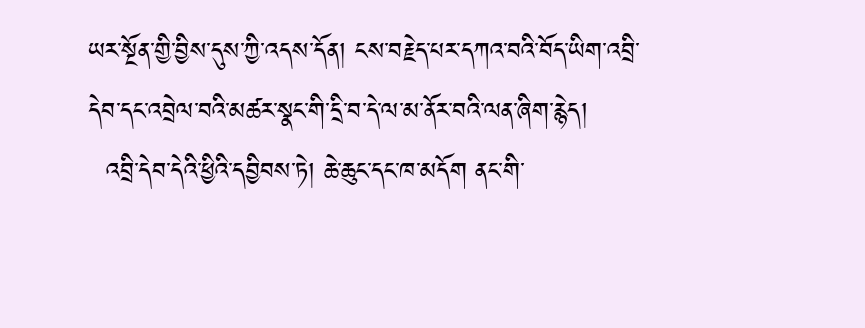ཡར་སྔོན་གྱི་བྱིས་དུས་ཀྱི་འདས་དོན། ངས་བརྗེད་པར་དཀའ་བའི་བོད་ཡིག་འབྲི་དེབ་དང་འབྲེལ་བའི་མཚར་སྣང་གི་དྲི་བ་དེ་ལ་མ་ནོར་བའི་ལན་ཞིག་རྙེད།
  འབྲི་དེབ་དེའི་ཕྱིའི་དབྱིབས་ཏེ། ཆེ་ཆུང་དང་ཁ་མདོག ནང་གི་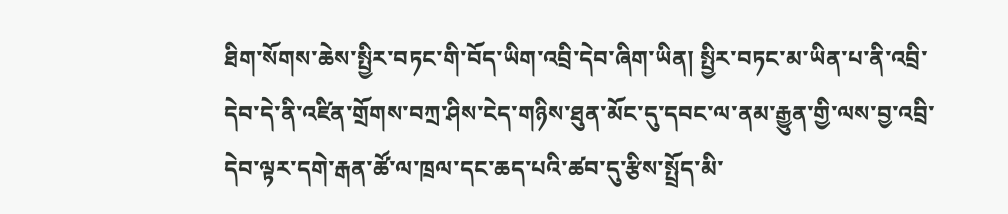ཐིག་སོགས་ཆེས་སྤྱིར་བཏང་གི་བོད་ཡིག་འབྲི་དེབ་ཞིག་ཡིན། སྤྱིར་བཏང་མ་ཡིན་པ་ནི་འབྲི་དེབ་དེ་ནི་འཛིན་གྲོགས་བཀྲ་ཤིས་ངེད་གཉིས་ཐུན་མོང་དུ་དབང་ལ་ནམ་རྒྱུན་གྱི་ལས་བྱ་འབྲི་དེབ་ལྟར་དགེ་རྒན་ཚོ་ལ་ཁྲལ་དང་ཆད་པའི་ཚབ་དུ་རྩིས་སྤྲོད་མི་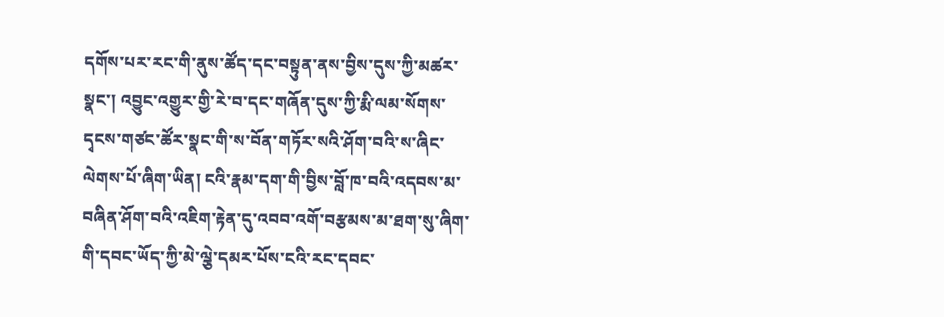དགོས་པར་རང་གི་ནུས་ཚོད་དང་བསྟུན་ནས་བྱིས་དུས་ཀྱི་མཚར་སྣང་། འབྱུང་འགྱུར་གྱི་རེ་བ་དང་གཞོན་དུས་ཀྱི་རྨི་ལམ་སོགས་དྭངས་གཙང་ཚོར་སྣང་གི་ས་བོན་གཏོར་སའི་ཤོག་བའི་ས་ཞིང་ལེགས་པོ་ཞིག་ཡིན། ངའི་རྣམ་དག་གི་བྱིས་བློ་ཁ་བའི་འདབས་མ་བཞིན་ཤོག་བའི་འཇིག་རྟེན་དུ་འབབ་འགོ་བརྩམས་མ་ཐག་སུ་ཞིག་གི་དབང་ཡོད་ཀྱི་མེ་ལྕེ་དམར་པོས་ངའི་རང་དབང་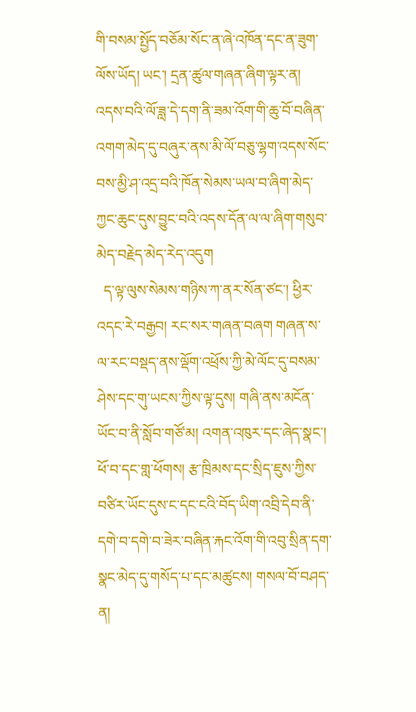གི་བསམ་སྤྱོད་བཅོམ་སོང་ན་ཞེ་འཁོན་དང་ན་ཟུག་ལོས་ཡོད། ཡང་། དྲན་ཚུལ་གཞན་ཞིག་ལྟར་ན། འདས་བའི་ལོ་ཟླ་དེ་དག་ནི་ཟམ་འོག་གི་ཆུ་བོ་བཞིན་འགག་མེད་དུ་བཞུར་ནས་མི་ལོ་བཅུ་ལྷག་འདས་སོང་བས་མྱི་ཤ་འདྲ་བའི་ཁོན་སེམས་ཡལ་བ་ཞིག་མེད་ཀྱང་ཆུང་དུས་བྱུང་བའི་འདས་དོན་ལ་ལ་ཞིག་གསུབ་མེད་བརྗེད་མེད་རེད་འདུག
  ད་ལྟ་ལུས་སེམས་གཉིས་ཀ་ནར་སོན་ཙང་། ཕྱིར་འདང་རེ་བརྒྱབ། རང་སར་གཞན་བཞག གཞན་ས་ལ་རང་བསྡད་ནས་ལྡོག་འཕྲོས་ཀྱི་མེ་ལོང་དུ་བསམ་ཤེས་དང་གུ་ཡངས་ཀྱིས་ལྟ་དུས། གཞི་ནས་མངོན་ཡོང་བ་ནི་སློབ་གཙོ་མ། འགན་འཁུར་དང་ཞེད་སྣང་། ཕོ་བ་དང་གླ་ཕོགས། རྩ་ཁྲིམས་དང་སྲིད་ཇུས་ཀྱིས་བཙིར་ཡོང་དུས་ང་དང་ངའི་བོད་ཡིག་འབྲི་དེབ་ནི་དགེ་བ་དགེ་བ་ཟེར་བཞིན་རྐང་འོག་གི་འབུ་སྲིན་དག་སྣང་མེད་དུ་གསོད་པ་དང་མཚུངས། གསལ་བོ་བཤད་ན།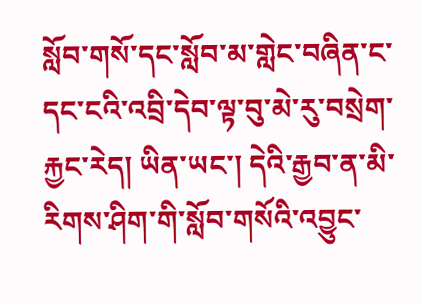སློབ་གསོ་དང་སློབ་མ་གླེང་བཞིན་ང་དང་ངའི་འབྲི་དེབ་ལྟ་བུ་མེ་རུ་བསྲེག་རྐྱང་རེད། ཡིན་ཡང་། དེའི་རྒྱབ་ན་མི་རིགས་ཤིག་གི་སློབ་གསོའི་འབྱུང་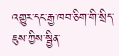འགྱུར་དང་རྒྱ་ཁབ་ཅིག་གི་སྲིད་ཇུས་ཀྱིས་སྦྱིན་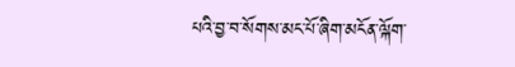པའི་བྱ་བ་སོགས་མང་པོ་ཞིག་མངོན་ལྐོག་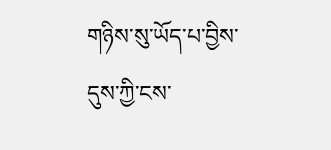གཉིས་སུ་ཡོད་པ་བྱིས་དུས་ཀྱི་ངས་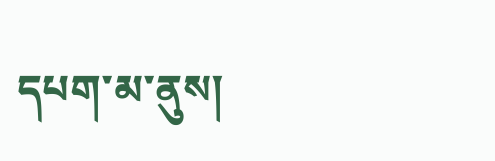དཔག་མ་ནུས།